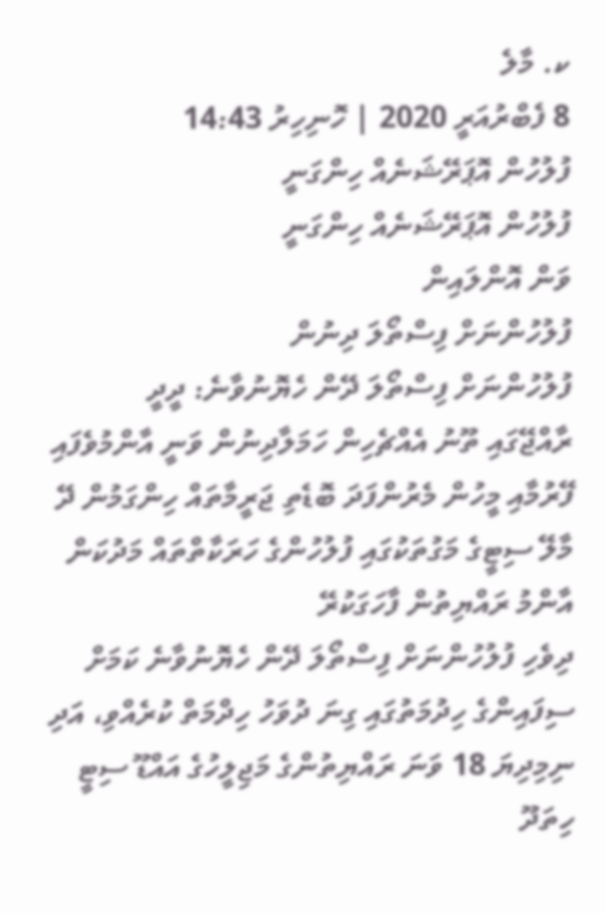ކ. މާލެ
8 ފެބްރުއަރީ 2020 | ހޮނިހިރު 14:43
ފުލުހުން އޮޕަރޭޝަނެއް ހިންގަނީ
ފުލުހުން އޮޕަރޭޝަނެއް ހިންގަނީ
ވަން އޮންލައިން
ފުލުހުންނަށް ފިސްތޯލަ ދިނުން
ފުލުހުންނަށް ފިސްތޯލަ ދޭން ހެޔޮނުވާނެ: ދީދީ
ރާއްޖޭގައި ތޫނު އެއްޗެހިން ހަމަލާދިނުން ވަނީ އާންމުވެފައި
ފޭރުމާއި މީހުން މެރުންފަދަ ބޮޑެތި ޖަރީމާތައް ހިންގަމުން ދޭ
މާލޭ ސިޓީގެ މަގުތަކުގައި ފުލުހުންގެ ހަރަކާތްތައް މަދުކަން އާންމު ރައްޔިތުން ފާހަގަކުރޭ
ދިވެހި ފުލުހުންނަށް ފިސްތޯލަ ދޭން ހެޔޮނުވާނެ ކަމަށް ސިފައިންގެ ހިދުމަތުގައި ގިނަ ދުވަހު ހިދްމަތް ކުރެއްވި، އަދި ނިމިދިޔަ 18 ވަނަ ރައްޔިތުންގެ މަޖިލީހުގެ އައްޑޫ ސިޓީ ހިތަދޫ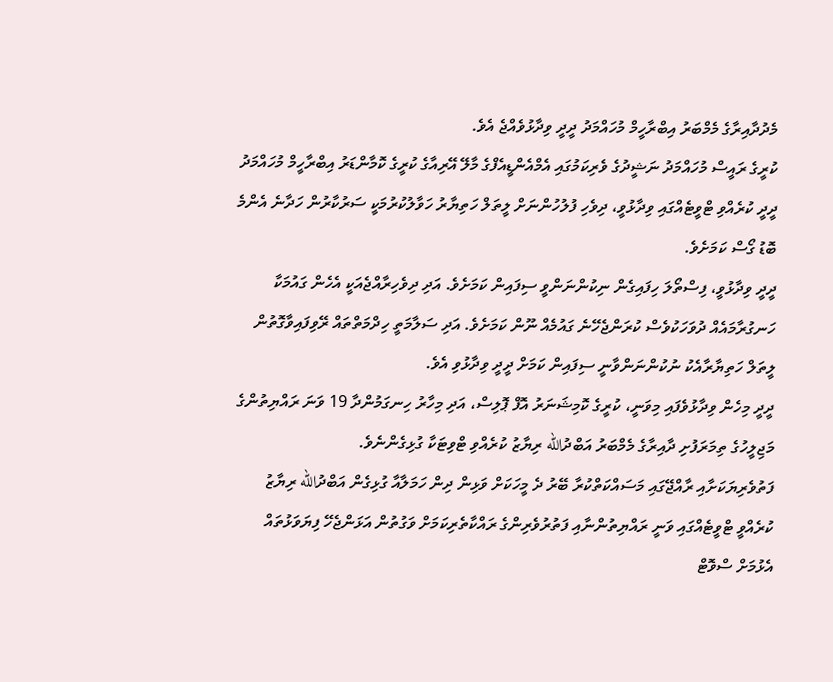މެދުދާއިރާގެ މެމްބަރު އިބްރާހީމް މުހައްމަދު ދީދީ ވިދާޅުވެއްޖެ އެވެ.
ކުރީގެ ރައީސް މުހައްމަދު ނަޝީދުގެ ވެރިކަމުގައި އެމްއެންޑީއެފްގެ މާލޭ އޭރިއާގެ ކުރީގެ ކޮމާންޑަރު އިބްރާހީމް މުހައްމަދު ދީދީ ކުރެއްވި ޓްވީޓެއްގައި ވިދާޅުވީ، ދިވެހި ފުލުހުންނަށް ލީތަލް ހަތިޔާރު ހަވާލުކުރުމަކީ ސަރުކާރުން ހަދާނެ އެންމެ ބޮޑު ގޯސް ކަމަށެވެ.
ދީދީ ވިދާޅުވީ، ފިސްތޯލަ ހިފައިގެން ނިކުންނަންވީ ސިފައިން ކަމަށެވެ. އަދި ދިވެހިރާއްޖެއަކީ އެހެން ގައުމަކާ ހަނގުރާމައެއް ދުވަހަކުވެސް ކުރަންޖެހޭނެ ގައުމެއް ނޫން ކަމަށެވެ. އަދި ސަލާމަތީ ހިދްމަތްތައް ރޭވިފައިވާގޮތުން ލީތަލް ހަތިޔާރާއެކު ނުކުންނަންވާނީ ސިފައިން ކަމަށް ދީދީ ވިދާޅުވި އެވެ.
ދީދީ މިހެން ވިދާޅުވެފައި މިވަނީ، ކުރީގެ ކޮމިޝަނަރު އޮފް ޕޮލިސް، އަދި މިހާރު ހިނގަމުންދާ 19 ވަނަ ރައްޔިތުންގެ މަޖިލީހުގެ ތިމަރަފުށި ދާއިރާގެ މެމްބަރު އަބްދުالله ރިޔާޒު ކުރެއްވި ޓްވިޓަކާ ގުޅިގެންނެވެ.
ފަތުވެރިޔަކަށާއި ރާއްޖޭގައި މަސައްކަތްކުރާ ބޭރު ދެ މީހަކަށް ވަޅިން ދިން ހަމަލާއާ ގުޅިގެން އަބްދުالله ރިޔާޒު ކުރެއްވީ ޓްވީޓެއްގައި ވަނީ ރައްޔިތުންނާއި ފަތުރުވެރިންގެ ރައްކާތެރިކަމަށް ވަގުތުން އަޅަންޖެހޭ ފިޔަވަޅުތައް އެޅުމަށް ސްވޮޓް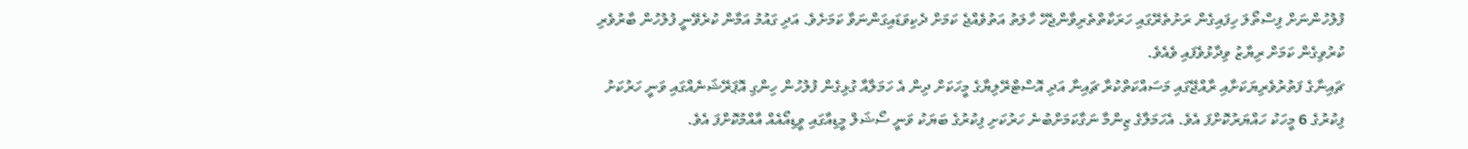ފުލުހުންނަށް ފިސްތޯލަ ހިފައިގެން ރަށުތެރޭގައި ހަރަކާތްތެރިވާންޖެހޭ ހާލަތު އަތުވެއްޖެ ކަމަށް ދެކިވަޑައިގަންނަވާ ކަމަށެވެ. އަދި ގައުމު އަމާން ކުރެވޭނީ ފުލުހުން ބާރުވެރި ކުރުވިގެން ކަމަށް ރިޔާޒު ވިދާޅުވެފައި ވެއެވެ.
ޗައިނާގެ ފަތުރުވެރިޔަކަށާއި ރާއްޖޭގައި މަސައްކަތްކުރާ ޗައިނާ އަދި އޮސްޓްރޭލިޔާގެ މީހަކަށް ދިން އެ ހަމަލާއާ ގުޅިގެން ފުލުހުން ހިންގި އޮޕަރޭޝަނެއްގައި ވަނީ ހަރުކަށު ފިކުރުގެ 6 މީހަކު ހައްޔަރުކޮށްފަ އެވެ. އެހަމަލާގެ ޒިންމާ ނަގާކަމަށްބުނެ ހަރުކަށި ފިކުރުގެ ބަޔަކު ވަނީ ސޯޝަލް މީޑިއާގައި ވީޑިއޯއެއް އާއްމުކޮށްފަ އެވެ.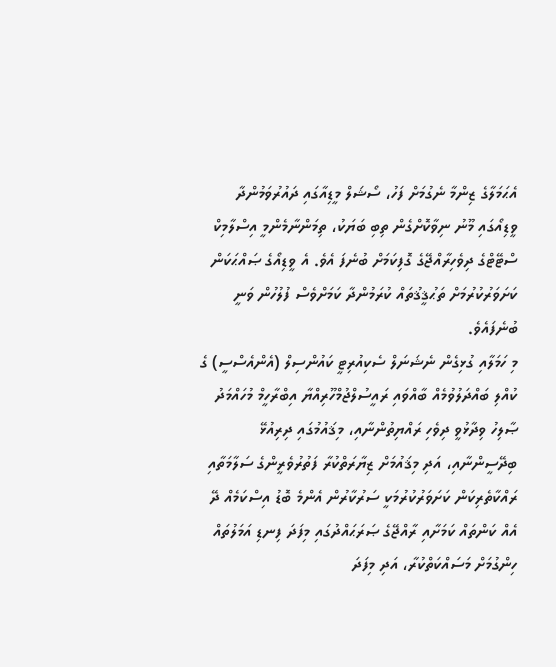އެޙަމަލާގެ ޒިންމާ ނެގުމަށް ފަހު، ސޯޝަލް މީޑިއާގައި ދައުރުވަމުންދާ ވީޑިއޯގައި މޫނު ނިވާކޮށްގެން ތިބި ބަޔަކު، ތިމަންނާމެންމީ އިސްލާމިކް ސްޓޭޓްގެ ދިވެހިރާއްޖޭގެ ގޮފިކަމަށް ބުނެފަ އެވެ. އެ ވީޑިއޯގެ ޞައްޙަކަން ކަށަވަރުކުރުމަށް ތަޙުޤީޤުތައް ކުރަމުންދާ ކަމަށްވެސް ފުލުހުން ވަނީ ބުނެފައެވެ.
މި ހަމަލާއި ގުޅިގެން ނެޝަނަލް ސެކިއުރިޓީ ކައުންސިލް (އެންއެސްސީ) ގެ ކުއްލި ބައްދަލުވުމެއް ބާއްވައި ރައީސުލްޖުމްހޫރިއްޔާ އިބްރާހީމް މުހައްމަދު ޞާލިހު ވިދާޅުވީ ދިވެހި ރައްޔިތުންނާއި، މިޤައުމުގައި ދިރިއުޅޭ ބިދޭސީންނާއި، އަދި މިޤައުމަށް ޒިޔާރަތްކުރާ ފަތުރުވެރީންގެ ސަލާމަތާއި ރައްކާތެރިކަން ކަށަވަރުކުރުމަކީ ސަރުކާރުން އެންމެ ބޮޑު އިސްކަމެއް ދޭ އެއް ކަންތައް ކަމަށާއި ރާއްޖޭގެ ޞަރަޙައްދުގައި މިފަދަ ފިނޑި އަމަލުތައް ހިންގުމަށް މަސައްކަތްކުރާ، އަދި މިފަދަ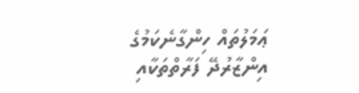ޢަމަލުތައް ހިންގާނެކަމުގެ އިންޒާރުދޭ ފަރާތްތަކާއި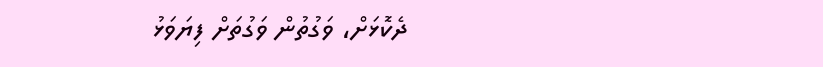ދެކޮޅަށް، ވަގުތުން ވަގުތަށް ފިޔަވަޅު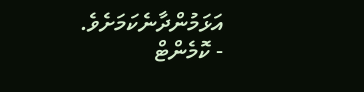އަޅަމުންދާނެކަމަށެވެ.
- ކޮމެންޓް